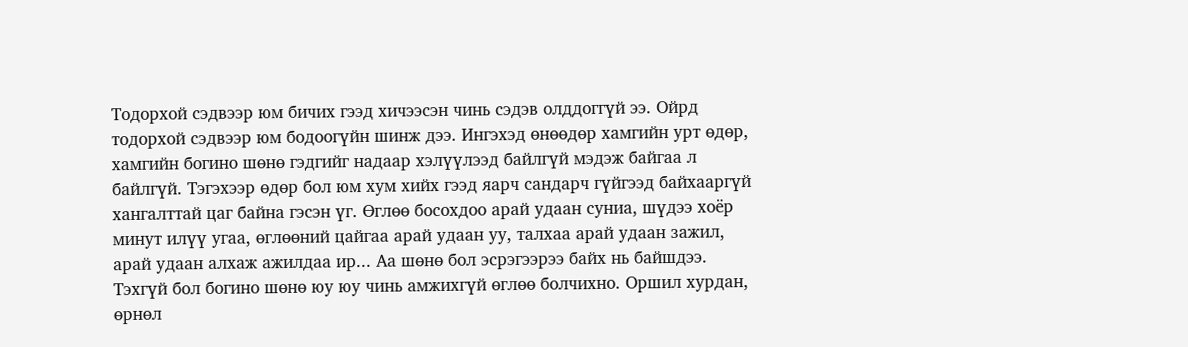Тодорхой сэдвээр юм бичих гээд хичээсэн чинь сэдэв олддоггүй ээ. Ойрд тодорхой сэдвээр юм бодоогүйн шинж дээ. Ингэхэд өнөөдөр хамгийн урт өдөр, хамгийн богино шөнө гэдгийг надаар хэлүүлээд байлгүй мэдэж байгаа л байлгүй. Тэгэхээр өдөр бол юм хум хийх гээд яарч сандарч гүйгээд байхааргүй хангалттай цаг байна гэсэн үг. Өглөө босохдоо арай удаан суниа, шүдээ хоёр минут илүү угаа, өглөөний цайгаа арай удаан уу, талхаа арай удаан зажил, арай удаан алхаж ажилдаа ир... Аа шөнө бол эсрэгээрээ байх нь байшдээ. Тэхгүй бол богино шөнө юу юу чинь амжихгүй өглөө болчихно. Оршил хурдан, өрнөл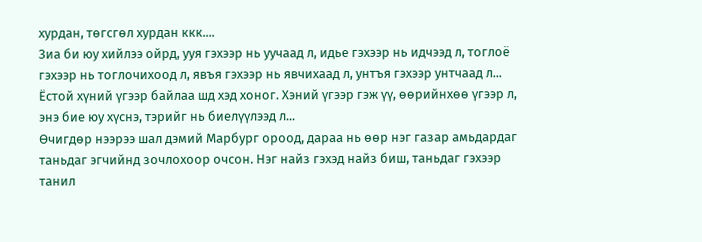хурдан, төгсгөл хурдан ккк....
Зиа би юу хийлээ ойрд, ууя гэхээр нь уучаад л, идье гэхээр нь идчээд л, тоглоё гэхээр нь тоглочихоод л, явъя гэхээр нь явчихаад л, унтъя гэхээр унтчаад л... Ёстой хүний үгээр байлаа шд хэд хоног. Хэний үгээр гэж үү, өөрийнхөө үгээр л, энэ бие юу хүснэ, тэрийг нь биелүүлээд л...
Өчигдөр нээрээ шал дэмий Марбург ороод, дараа нь өөр нэг газар амьдардаг таньдаг эгчийнд зочлохоор очсон. Нэг найз гэхэд найз биш, таньдаг гэхээр танил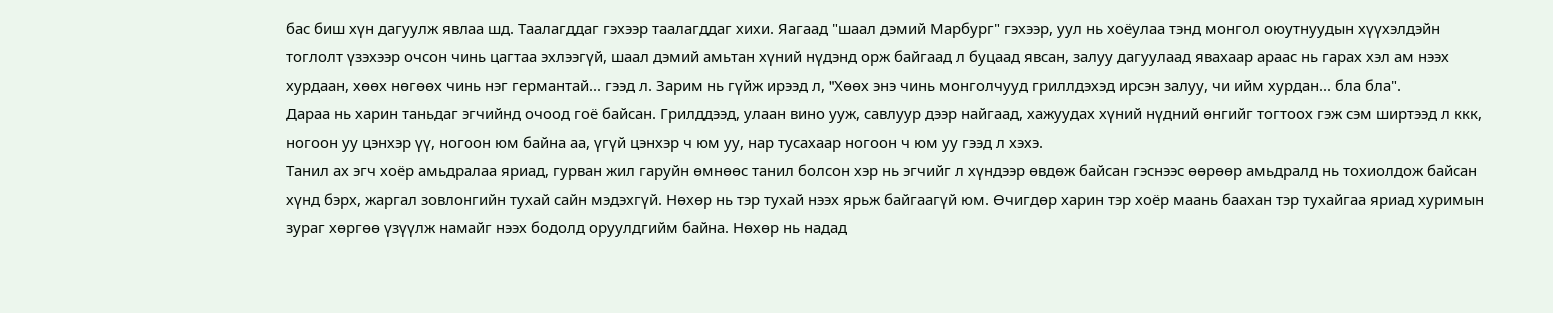бас биш хүн дагуулж явлаа шд. Таалагддаг гэхээр таалагддаг хихи. Яагаад "шаал дэмий Марбург" гэхээр, уул нь хоёулаа тэнд монгол оюутнуудын хүүхэлдэйн тоглолт үзэхээр очсон чинь цагтаа эхлээгүй, шаал дэмий амьтан хүний нүдэнд орж байгаад л буцаад явсан, залуу дагуулаад явахаар араас нь гарах хэл ам нээх хурдаан, хөөх нөгөөх чинь нэг германтай... гээд л. Зарим нь гүйж ирээд л, "Xөөх энэ чинь монголчууд гриллдэхэд ирсэн залуу, чи ийм хурдан... бла бла".
Дараа нь харин таньдаг эгчийнд очоод гоё байсан. Грилддээд, улаан вино ууж, савлуур дээр найгаад, хажуудах хүний нүдний өнгийг тогтоох гэж сэм ширтээд л ккк, ногоон уу цэнхэр үү, ногоон юм байна аа, үгүй цэнхэр ч юм уу, нар тусахаар ногоон ч юм уу гээд л хэхэ.
Танил ах эгч хоёр амьдралаа яриад, гурван жил гаруйн өмнөөс танил болсон хэр нь эгчийг л хүндээр өвдөж байсан гэснээс өөрөөр амьдралд нь тохиолдож байсан хүнд бэрх, жаргал зовлонгийн тухай сайн мэдэхгүй. Нөхөр нь тэр тухай нээх ярьж байгаагүй юм. Өчигдөр харин тэр хоёр маань баахан тэр тухайгаа яриад хуримын зураг хөргөө үзүүлж намайг нээх бодолд оруулдгийм байна. Нөхөр нь надад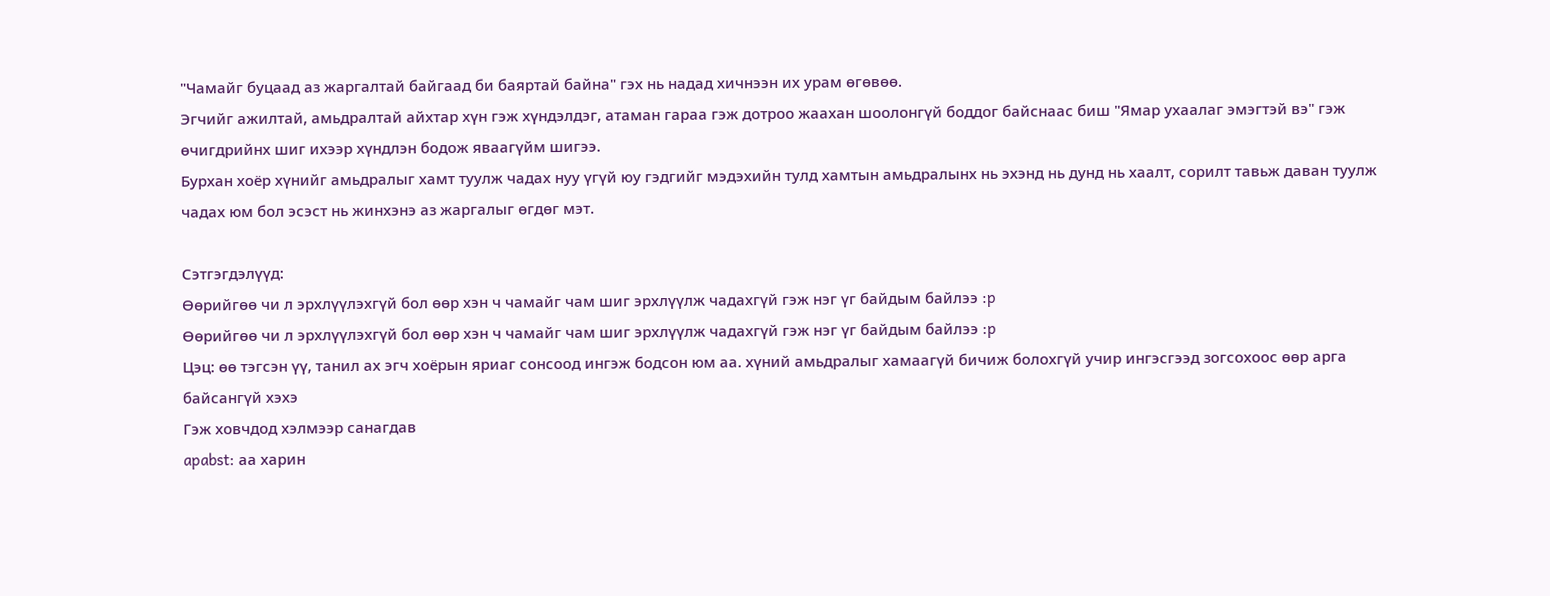"Чамайг буцаад аз жаргалтай байгаад би баяртай байна" гэх нь надад хичнээн их урам өгөвөө.
Эгчийг ажилтай, амьдралтай айхтар хүн гэж хүндэлдэг, атаман гараа гэж дотроо жаахан шоолонгүй боддог байснаас биш "Ямар ухаалаг эмэгтэй вэ" гэж өчигдрийнх шиг ихээр хүндлэн бодож яваагүйм шигээ.
Бурхан хоёр хүнийг амьдралыг хамт туулж чадах нуу үгүй юу гэдгийг мэдэхийн тулд хамтын амьдралынх нь эхэнд нь дунд нь хаалт, сорилт тавьж даван туулж чадах юм бол эсэст нь жинхэнэ аз жаргалыг өгдөг мэт.

Сэтгэгдэлүүд:
Өөрийгөө чи л эрхлүүлэхгүй бол өөр хэн ч чамайг чам шиг эрхлүүлж чадахгүй гэж нэг үг байдым байлээ :p
Өөрийгөө чи л эрхлүүлэхгүй бол өөр хэн ч чамайг чам шиг эрхлүүлж чадахгүй гэж нэг үг байдым байлээ :p
Цэц: өө тэгсэн үү, танил ах эгч хоёрын яриаг сонсоод ингэж бодсон юм аа. хүний амьдралыг хамаагүй бичиж болохгүй учир ингэсгээд зогсохоос өөр арга байсангүй хэхэ
Гэж ховчдод хэлмээр санагдав
apabst: аа харин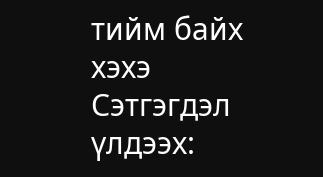тийм байх хэхэ
Сэтгэгдэл үлдээх: